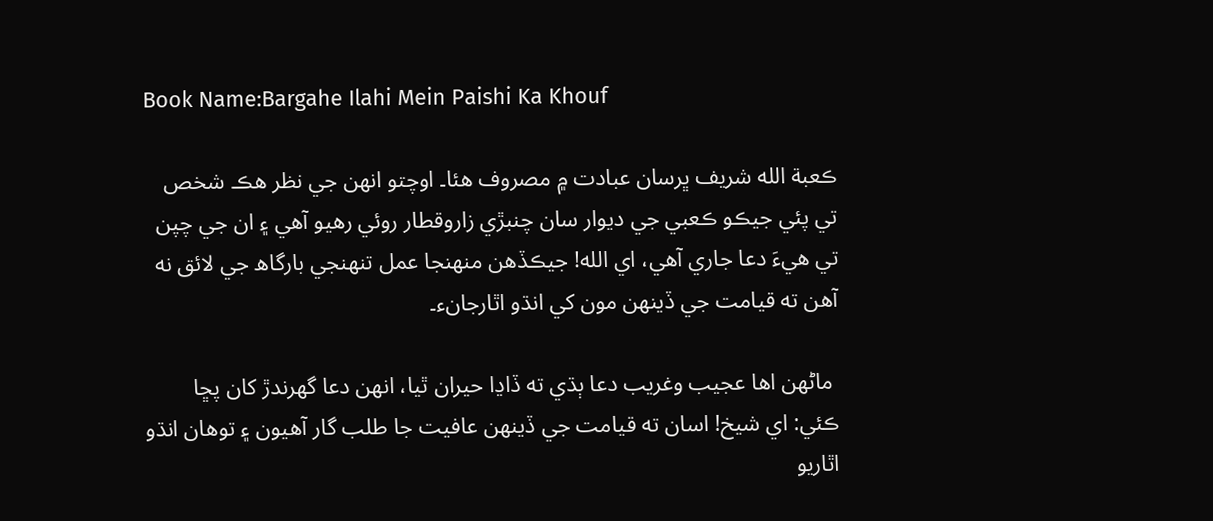Book Name:Bargahe Ilahi Mein Paishi Ka Khouf

ڪعبة الله شريف ڀرسان عبادت ۾ مصروف هئا۔ اوچتو انهن جي نظر هڪ شخص تي پئي جيڪو ڪعبي جي ديوار سان چنبڙي زاروقطار روئي رهيو آهي ۽ ان جي چپن تي هيءَ دعا جاري آهي، اي الله! جيڪڏهن منهنجا عمل تنهنجي بارگاھ جي لائق نه آهن ته قيامت جي ڏينهن مون کي انڌو اٿارجانء۔

 ماڻهن اها عجيب وغريب دعا ٻڌي ته ڏاڍا حيران ٿيا، انهن دعا گھرندڙ کان پڇا ڪئي: اي شيخ! اسان ته قيامت جي ڏينهن عافيت جا طلب گار آهيون ۽ توهان انڌو اٿاريو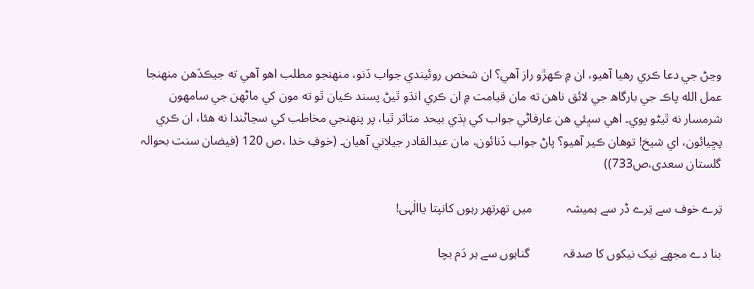وڃڻ جي دعا ڪري رهيا آهيو، ان ۾ ڪهڙو راز آهي؟ ان شخص روئيندي جواب ڏنو، منهنجو مطلب اهو آهي ته جيڪڏهن منهنجا عمل الله پاڪ جي بارگاھ جي لائق ناهن ته مان قيامت ۾ ان ڪري انڌو ٿيڻ پسند ڪيان ٿو ته مون کي ماڻهن جي سامهون شرمسار نه ٿيڻو پوي۔ اهي سڀئي هن عارفاڻي جواب کي ٻڌي بيحد متاثر ٿيا، پر پنهنجي مخاطب کي سڃاڻندا نه هئا، ان ڪري پڇيائون، اي شيخ! توهان ڪير آهيو؟ پاڻ جواب ڏنائون، مان عبدالقادر جيلاني آهيان۔ (خوفِ خدا ،ص 120 (فیضان سنت بحوالہ گلستان سعدی،ص733))

تِرے خوف سے تِرے ڈر سے ہمیشہ           میں تھرتھر رہوں کانپتا یاالٰہی!

بنا دے مجھے نیک نیکوں کا صدقہ           گناہوں سے ہر دَم بچا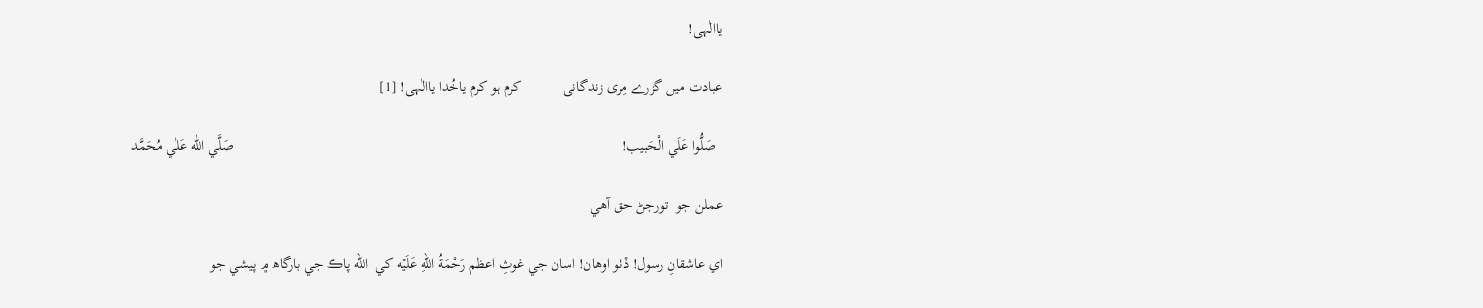یاالٰہی!

عبادت میں گزرے مِری زندگانی           کرم ہو کرم یاخُدا یاالٰہی! [1]

  صَلُّوا عَلَي الْحَبيب!                                                                                                       صَلَّي اللّٰه عَلٰي مُحَمَّد

عملن جو  تورجڻ حق آهي

اي عاشقانِ رسول! ڏٺو اوهان! اسان جي غوثِ اعظم رَحْمَةُ اللهِ عَلَيۡه کي  الله پاڪ جي بارگاھ ۾ پيشي جو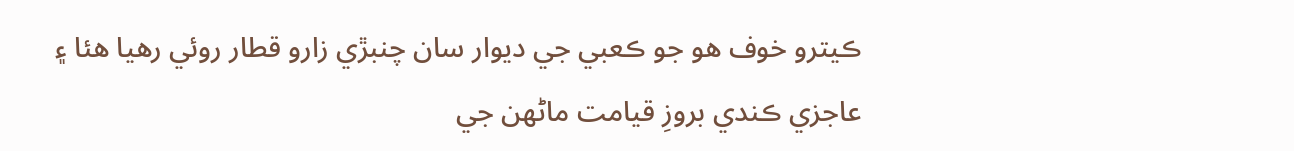ڪيترو خوف هو جو ڪعبي جي ديوار سان چنبڙي زارو قطار روئي رهيا هئا ۽ عاجزي ڪندي بروزِ قيامت ماڻهن جي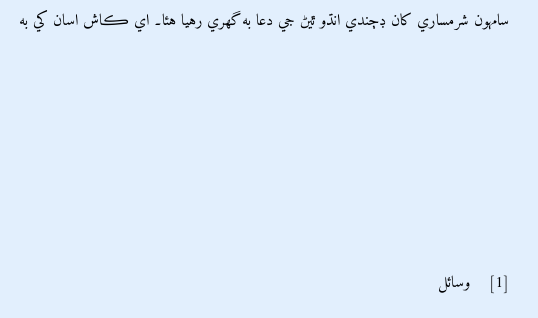سامهون شرمساري کان ڊڄندي انڌو ٿيڻ جي دعا به گھري رهيا هئا۔ اي ڪاش اسان کي به








[1]    وسائل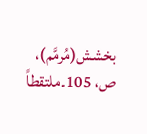بخشش(مُرمَّم)، ص، 105۔ملتقطاً